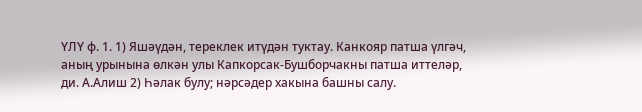ҮЛҮ ф. 1. 1) Яшәүдән, тереклек итүдән туктау. Канкояр патша үлгәч, аның урынына өлкән улы Капкорсак-Бушборчакны патша иттеләр, ди. А.Алиш 2) Һәлак булу; нәрсәдер хакына башны салу.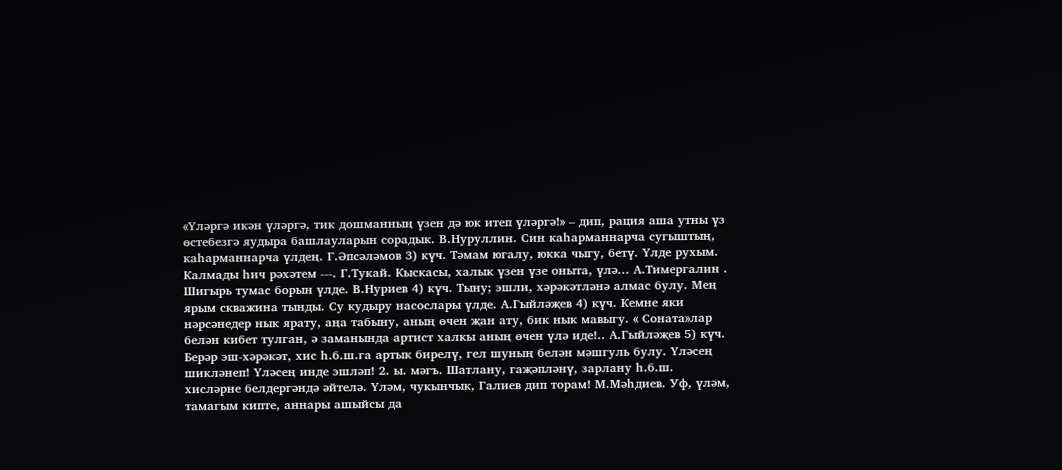«Үләргә икән үләргә, тик дошманның үзен дә юк итеп үләргә!» – дип, рация аша утны үз өстебезгә яудыра башлауларын сорадык. В.Нуруллин. Син каһарманнарча сугыштың, каһарманнарча үлдең. Г.Әпсәләмов 3) күч. Тәмам югалу, юкка чыгу, бетү. Үлде рухым. Калмады һич рәхәтем ---. Г.Тукай. Кыскасы, халык үзен үзе оныта, үлә... А.Тимергалин . Шигырь тумас борын үлде. В.Нуриев 4) күч. Тыну; эшли, хәрәкәтләнә алмас булу. Мең ярым скважина тынды. Су кудыру насослары үлде. А.Гыйләҗев 4) күч. Кемне яки нәрсәнедер нык ярату, аңа табыну, аның өчен җан ату, бик нык мавыгу. « Соната»лар белән кибет тулган, ә заманында артист халкы аның өчен үлә иде!.. А.Гыйләҗев 5) күч. Берәр эш-хәрәкәт, хис һ.б.ш.га артык бирелү, гел шуның белән мәшгуль булу. Үләсең шикләнеп! Үләсең инде эшләп! 2. ы. мәгъ. Шатлану, гаҗәпләнү, зарлану һ.б.ш. хисләрне белдергәндә әйтелә. Үләм, чукынчык, Галиев дип торам! М.Мәһдиев. Уф, үләм, тамагым кипте, аннары ашыйсы да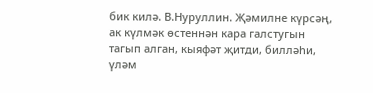бик килә. В.Нуруллин. Җәмилне күрсәң, ак күлмәк өстеннән кара галстугын тагып алган, кыяфәт җитди, билләһи, үләм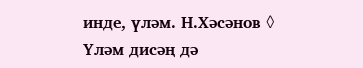инде, үләм. Н.Хәсәнов ◊ Үләм дисәң дә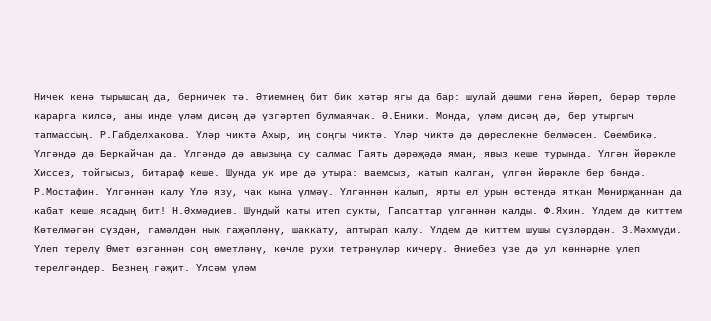Ничек кенә тырышсаң да, берничек тә. Әтиемнең бит бик хәтәр ягы да бар: шулай дәшми генә йөреп, берәр төрле карарга килсә, аны инде үләм дисәң дә үзгәртеп булмаячак. Ә.Еники. Монда, үләм дисәң дә, бер утыргыч тапмассың. Р.Габделхакова. Үләр чиктә Ахыр, иң соңгы чиктә. Үләр чиктә дә дөреслекне белмәсен. Сөембикә. Үлгәндә дә Беркайчан да. Үлгәндә дә авызыңа су салмас Гаять дәрәҗәдә яман, явыз кеше турында. Үлгән йөрәкле Хиссез, тойгысыз, битараф кеше. Шунда ук ире дә утыра: ваемсыз, катып калган, үлгән йөрәкле бер бәндә. Р.Мостафин. Үлгәннән калу Үлә язу, чак кына үлмәү. Үлгәннән калып, ярты ел урын өстендә яткан Мөнирҗаннан да кабат кеше ясадың бит! Н.Әхмәдиев. Шундый каты итеп сукты, Гапсаттар үлгәннән калды. Ф.Яхин. Үлдем дә киттем Көтелмәгән сүздән, гамәлдән нык гаҗәпләнү, шаккату, аптырап калу. Үлдем дә киттем шушы сүзләрдән. З.Мәхмүди. Үлеп терелү Өмет өзгәннән соң өметләнү, көчле рухи тетрәнүләр кичерү. Әниебез үзе дә ул көннәрне үлеп терелгәндер. Безнең гәҗит. Үлсәм үләм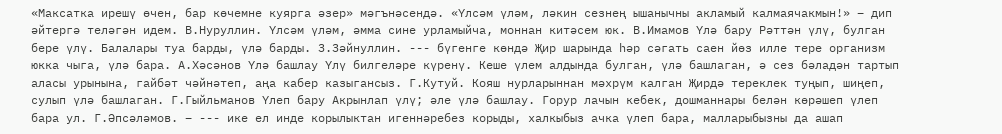«Максатка ирешү өчен, бар көчемне куярга әзер» мәгънәсендә. «Үлсәм үләм, ләкин сезнең ышанычны акламый калмаячакмын!» – дип әйтергә теләгән идем. В.Нуруллин. Үлсәм үләм, әмма сине урламыйча, моннан китәсем юк. В.Имамов Үлә бару Рәттән үлү, булган бере үлү. Балалары туа барды, үлә барды. З.Зәйнуллин. --- бүгенге көндә Җир шарында һәр сәгать саен йөз илле тере организм юкка чыга, үлә бара. А.Хәсәнов Үлә башлау Үлү билгеләре күренү. Кеше үлем алдында булган, үлә башлаган, ә сез бәладән тартып аласы урынына, гайбәт чәйнәтеп, аңа кабер казыгансыз. Г.Кутуй. Кояш нурларыннан мәхрүм калган Җирдә тереклек туңып, шиңеп, сулып үлә башлаган. Г.Гыйльманов Үлеп бару Акрынлап үлү; әле үлә башлау. Горур лачын кебек, дошманнары белән көрәшеп үлеп бара ул. Г.Әпсәләмов. – --- ике ел инде корылыктан игеннәребез корыды, халкыбыз ачка үлеп бара, малларыбызны да ашап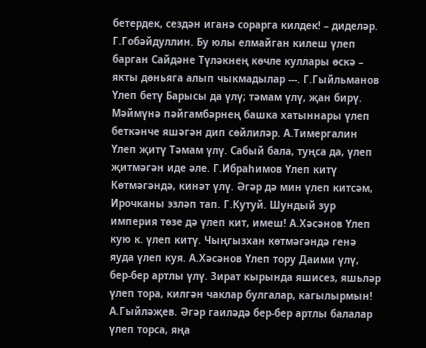бетердек, сездән иганә сорарга килдек! – диделәр. Г.Гобәйдуллин. Бу юлы елмайган килеш үлеп барган Сайдәне Түләкнең көчле куллары өскә – якты дөньяга алып чыкмадылар ---. Г.Гыйльманов Үлеп бетү Барысы да үлү; тәмам үлү, җан бирү. Мәймүнә пәйгамбәрнең башка хатыннары үлеп беткәнче яшәгән дип сөйлиләр. А.Тимергалин Үлеп җитү Тәмам үлү. Сабый бала, туңса да, үлеп җитмәгән иде әле. Г.Ибраһимов Үлеп китү Көтмәгәндә, кинәт үлү. Әгәр дә мин үлеп китсәм, Ирочканы эзләп тап. Г.Кутуй. Шундый зур империя төзе дә үлеп кит, имеш! А.Хәсәнов Үлеп кую к. үлеп китү. Чыңгызхан көтмәгәндә генә яуда үлеп куя. А.Хәсәнов Үлеп тору Даими үлү, бер-бер артлы үлү. Зират кырында яшисез, яшьләр үлеп тора, килгән чаклар булгалар, кагылырмын! А.Гыйләҗев. Әгәр гаиләдә бер-бер артлы балалар үлеп торса, яңа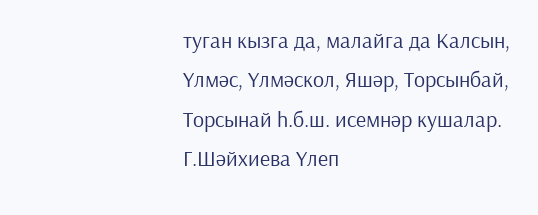туган кызга да, малайга да Калсын, Үлмәс, Үлмәскол, Яшәр, Торсынбай, Торсынай һ.б.ш. исемнәр кушалар. Г.Шәйхиева Үлеп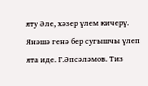яту Әле, хәзер үлем кичерү. Янәшә генә бер сугышчы үлеп ята иде. Г.Әпсәләмов. Тиз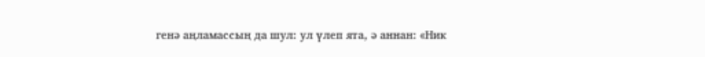генә аңламассың да шул: ул үлеп ята, ә аннан: «Ник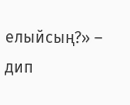елыйсың?» – дип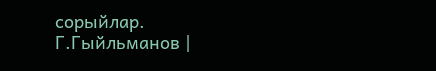сорыйлар. Г.Гыйльманов |